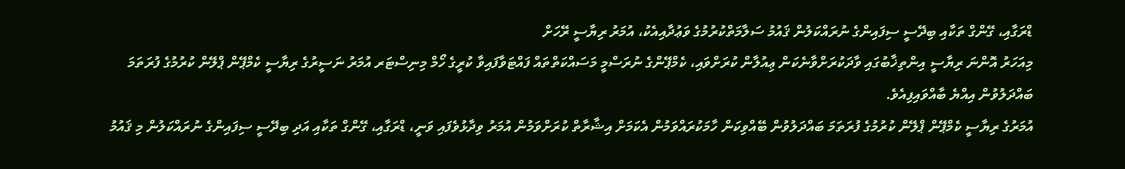ޑްރަގާއި، ގޭންގް ތަކާއި ބިދޭސީ ސިފައިންގެ ނުރައްކަލުން ޤައުމު ސަލާމަތްކުރުމުގެ ވަޢުދާއިއެކު، އުމަރު ރިޔާސީ ރޭހަށް
މިއަހަރު އޮންނަ ރިޔާސީ އިންތިޚާބުގައި ވާދަކުރަށްވާނެކަން ޢިއުލާން ކުރަށްވައި، ކެމްޕޭންގެ ނުރަސްމީ މަސައްކަތްތައް ފައްޓަވާފައިވާ ކުރީގެ ހޯމް މިނިސްޓަރ އުމަރު ނަސީރުގެ ރިޔާސީ ކެމްޕޭން ޕްލޭން ކުރުމުގެ ފުރަތަމަ ބައްދަލުވުން އިއްޔެ ބާއްވައިފިއެވެ.
އުމަރުގެ ރިޔާސީ ކެމްޕޭން ޕްލޭން ކުރުމުގެ ފުރަތަމަ ބައްދަލުވުން ބޭއްވިކަން ހާމަކުރައްވަމުން އެކަމަށް އިޝާރާތް ކުރަށްވަމުން އުމަރު ވިދާޅުވެފައި ވަނީ، ޑްރަގާއި، ގޭންގް ތަކާއި އަދި ބިދޭސީ ސިފައިންގެ ނުރައްކަލުން މި ޤައުމު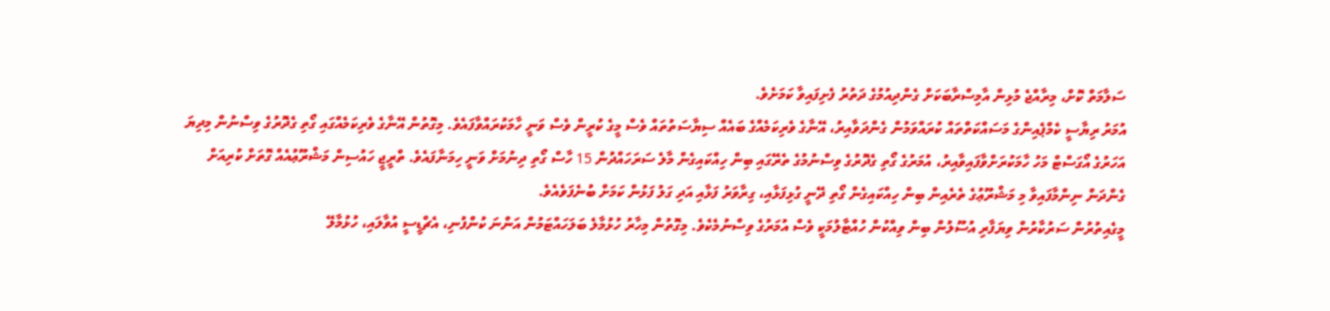ސަލާމަތް ކޮށް، މިރާއްޖެ މުޅިން އާމިސްރާބަކަށް ގެންދިއުމުގެ ދަތުރު ފެށިފައިވާ ކަމަށެވެ.
އުމަރު ރިޔާސީ ކެމްޕެއިންގެ މަސައްކަތްތައް ކުރައްވަމުން ގެންދަވާއިރު، އޭނާގެ ވެރިކަމެއްގެ ބައެއް ސިޔާސަތުތައް ވެސް މީގެ ކުރީން ވެސް ވަނީ ހާމަކުރައްވާފައެވެ. މިގޮތުން އޭނާގެ ވެރިކަމެއްގައި ގޯތި ގެދޮރުގެ ވިސްނުން މިދިޔަ އަހަރުގެ އޯގަސްޓް މަހު ހާމަކުރަށްވާފައިވާއިރު، އުމަރުގެ ގޯތި ގެދޮރުގެ ވިސްނުމުގެ ތެރޭގައި ބިން ހިއްކައިގެން މާލެ ސަރަހައްދުން 15 ހާސް ގޯތި ދިނުމަށް ވަނީ ހިމަނާފައެވެ. ތްރީޖީ ހައުސިން މަޝްރޫޢުއެއް ގޮތަށް ކުރިއަށް ގެންދަން ނިންމާފައިވާ މި މަޝްރޫޢުގެ ތެރެއިން ބިން ހިއްކައިގެން ގޯތި ދޭނީ ގުޅިފަޅާއި، ގިރާވަރު ފަޅާއި އަދި ގަލު ފަޅުން ކަމަށް ބުނެފަވެއެވެ.
މީގެއިތުރުން ސަރުކާރުން ވިޔަފާރި އުސޫލުން ބިން ވިއްކުން ހުއްޓާލުމަކީ ވެސް އުމަރުގެ ވިސްނުމެކެވެ. މިގޮތުން މިހާރު ހުޅުމާލެ ބަލަހައްޓަމުން އަންނަ ކުންފުނި، އެޗްޑީސީ އުވާލައި، ހުޅުމާލޭ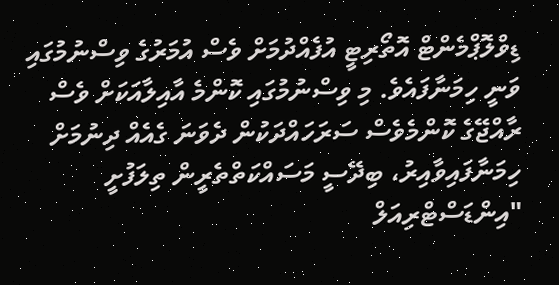ޑިވްލޮޕްމެންޓް އޮތޯރިޓީ އުފެއްދުމަށް ވެސް އުމަރުގެ ވިސްނުމުގައި ވަނީ ހިމަނާފައެވެ. މި ވިސްނުމުގައި ކޮންމެ އާއިލާއަކަށް ވެސް ރާއްޖޭގެ ކޮންމެވެސް ސަރަހައްދަކުން ދެވަނަ ގެއެއް ދިނުމަށް ހިމަނާފައިވާއިރު، ބިދޭސީ މަސައްކަތްތެރީން ތިލަފުށީ "އިންޑަސްޓްރިއަލް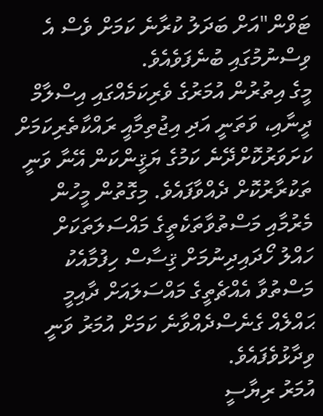ޓަވްން"އަށް ބަދަލު ކުރާނެ ކަމަށް ވެސް އެ ވިސްނުމުގައި ބުނެފަވެއެވެ.
މީގެ އިތުރުން އުމަރުގެ ވެރިކަމެއްގައި އިސްލާމް ދީނާއި، ވަތަނީ އަދި އިޖުތިމާއީ ރައްކާތެރިކަމަށް ކަށަވަރުކޮށްދޭނެ ކަމުގެ ޔަޤީންކަން އޭނާ ވަނީ ތަކުރާރުކޮށް ދެއްވާފައެވެ. މިގޮތުން މީހުން މެރުމާއި މަސްތުވާތަކެތީގެ މައްސަލަތަކަށް ހައްލު ހޯދައިދިނުމަށް ޤިސާސް ހިފުމާއެކު މަސްތުވާ އެއްޗެތީގެ މައްސަލައަށް ދާއިމީ ޙައްލެއް ގެނެސްދެއްވާނެ ކަމަށް އުމަރު ވަނީ ވިދާޅުވެފައެވެ.
އުމަރު ރިޔާސީ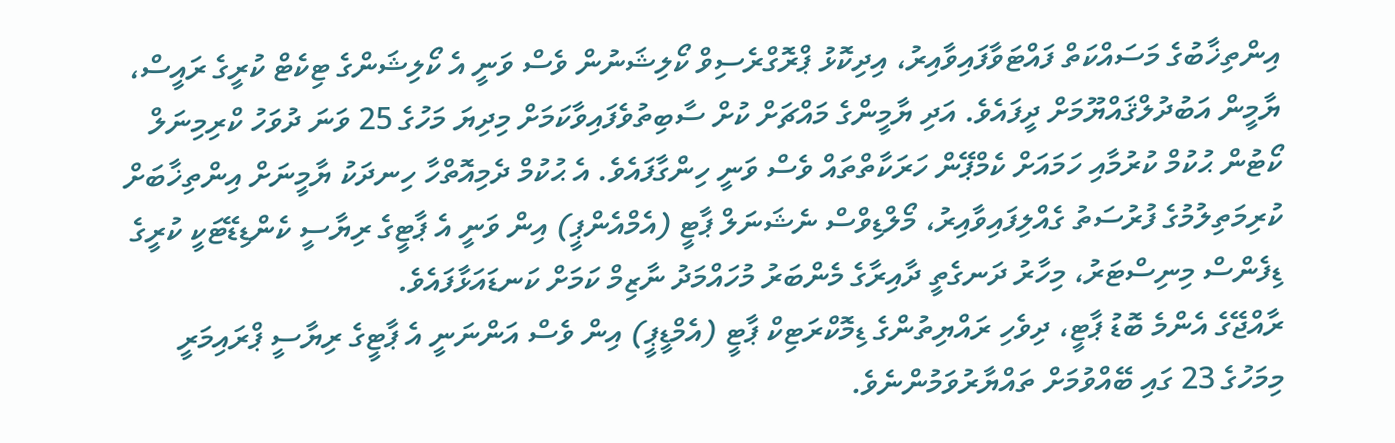އިންތިޚާބުގެ މަސައްކަތް ފައްޓަވާފައިވާއިރު، އިދިކޮޅު ޕްރޮގްރެސިވް ކޯލިޝަނުން ވެސް ވަނީ އެ ކޯލިޝަންގެ ޓިކެޓް ކުރީގެ ރައީސް، ޔާމީން އަބުދުލްޤައްޔޫމަށް ދީފައެވެ. އަދި ޔާމީންގެ މައްޗަށް ކުށް ސާބިތުވެފައިވާކަމަށް މިދިޔަ މަހުގެ 25 ވަނަ ދުވަހު ކްރިމިނަލް ކޯޓުން ޙުކުމް ކުރުމާއި ހަމައަށް ކެމްޕޭން ހަރަކާތްތައް ވެސް ވަނީ ހިންގާފައެވެ. އެ ޙުކުމް ދެމިއޮތްހާ ހިނދަކު ޔާމީނަށް އިންތިޚާބަށް ކުރިމަތިލުމުގެ ފުރުސަތު ގެއްލިފައިވާއިރު، މޯލްޑިވްސް ނެޝަނަލް ޕާޓީ (އެމްއެންޕީ) އިން ވަނީ އެ ޕާޓީގެ ރިޔާސީ ކެންޑިޑޭޓަކީ ކުރީގެ ޑިފެންސް މިނިސްޓަރު، މިހާރު ދަނގެތީ ދާއިރާގެ މެންބަރު މުހައްމަދު ނާޒިމް ކަމަށް ކަނޑައަޅާފައެވެ.
ރާއްޖޭގެ އެންމެ ބޮޑު ޕާޓީ، ދިވެހި ރައްޔިތުންގެ ޑިމޮކްރަޓިކް ޕާޓީ (އެމްޑީޕީ) އިން ވެސް އަންނަނީ އެ ޕާޓީގެ ރިޔާސީ ޕްރައިމަރީ މިމަހުގެ 23 ގައި ބޭއްވުމަށް ތައްޔާރުވަމުންނެވެ.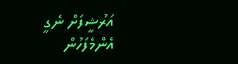އަރުޝީފަށް ނެގީ
އެންމެފަހުން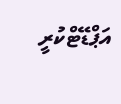އަޕްޑޭޓްކުރީ